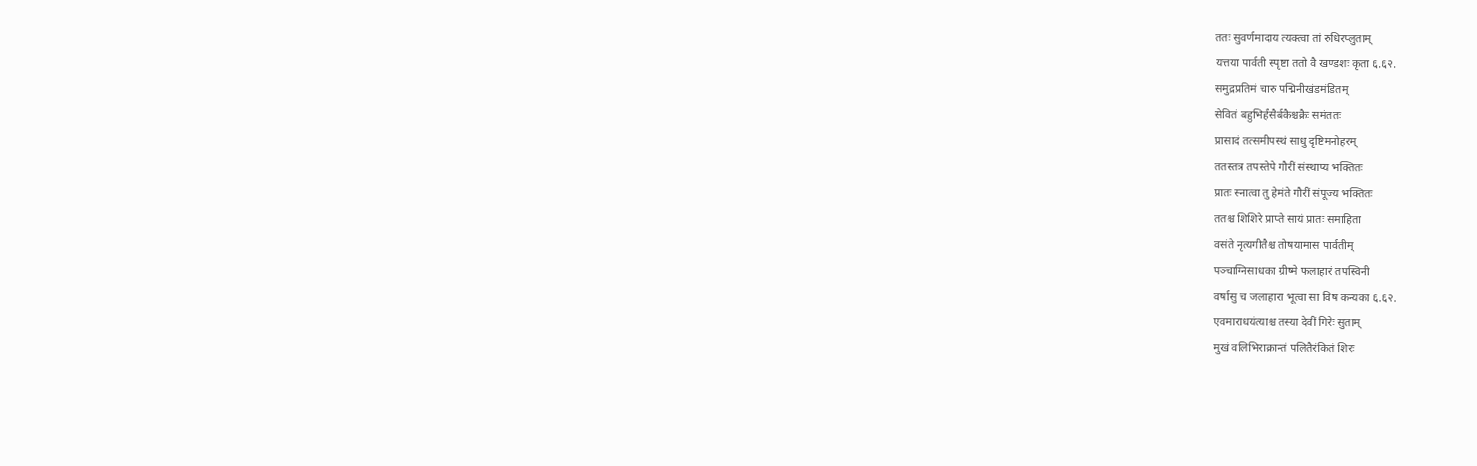ततः सुवर्णमादाय त्यक्त्वा तां रुधिरप्लुताम्
यत्तया पार्वती स्पृष्टा ततो वै खण्डशः कृता ६.६२.
समुद्रप्रतिमं चारु पद्मिनीखंडमंडितम्
सेवितं बहुभिर्हंसैर्बकैश्चक्रैः समंततः
प्रासादं तत्समीपस्थं साधु दृष्टिमनोहरम्
ततस्तत्र तपस्तेपे गौरीं संस्थाप्य भक्तितः
प्रातः स्नात्वा तु हेमंते गौरीं संपूज्य भक्तितः
ततश्च शिशिरे प्राप्ते सायं प्रातः समाहिता
वसंते नृत्यगीतैश्च तोषयामास पार्वतीम्
पञ्चाग्निसाधका ग्रीष्मे फलाहारं तपस्विनी
वर्षासु च जलाहारा भूत्वा सा विष कन्यका ६.६२.
एवमाराधयंत्याश्च तस्या देवीं गिरेः सुताम्
मुखं वलिभिराक्रान्तं पलितैरंकितं शिरः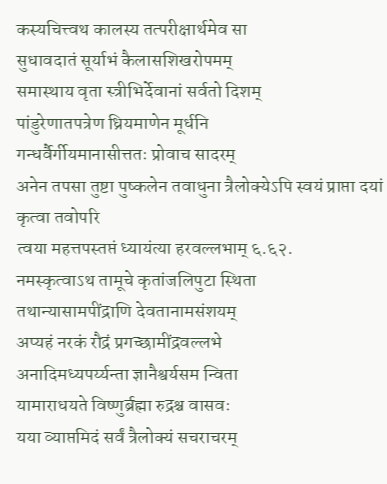कस्यचित्त्वथ कालस्य तत्परीक्षार्थमेव सा
सुधावदातं सूर्याभं कैलासशिखरोपमम्
समास्थाय वृता स्त्रीभिर्देवानां सर्वतो दिशम्
पांडुरेणातपत्रेण ध्रियमाणेन मूर्धनि
गन्धर्वैर्गीयमानासीत्ततः प्रोवाच सादरम्
अनेन तपसा तुष्टा पुष्कलेन तवाधुना त्रैलोक्येऽपि स्वयं प्राप्ता दयां कृत्वा तवोपरि
त्वया महत्तपस्तप्तं ध्यायंत्या हरवल्लभाम् ६.६२.
नमस्कृत्वाऽथ तामूचे कृतांजलिपुटा स्थिता
तथान्यासामपींद्राणि देवतानामसंशयम्
अप्यहं नरकं रौद्रं प्रगच्छामींद्रवल्लभे
अनादिमध्यपर्य्यन्ता ज्ञानैश्वर्यसम न्विता
यामाराधयते विष्णुर्ब्रह्मा रुद्रश्च वासवः
यया व्याप्तमिदं सर्वं त्रैलोक्यं सचराचरम्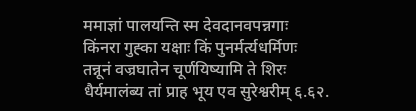ममाज्ञां पालयन्ति स्म देवदानवपन्नगाः
किंनरा गुह्का यक्षाः किं पुनर्मर्त्यधर्मिणः
तन्नूनं वज्रघातेन चूर्णयिष्यामि ते शिरः
धैर्यमालंब्य तां प्राह भूय एव सुरेश्वरीम् ६.६२.